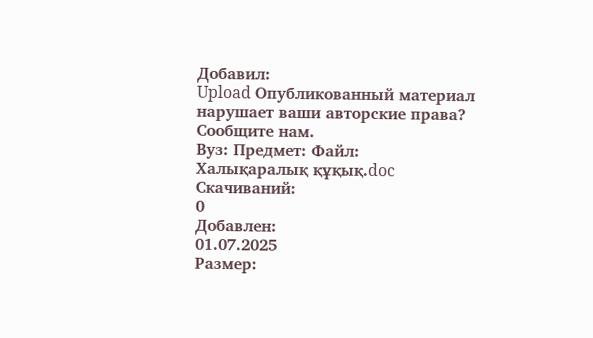Добавил:
Upload Опубликованный материал нарушает ваши авторские права? Сообщите нам.
Вуз: Предмет: Файл:
Халықаралық құқық.doc
Скачиваний:
0
Добавлен:
01.07.2025
Размер: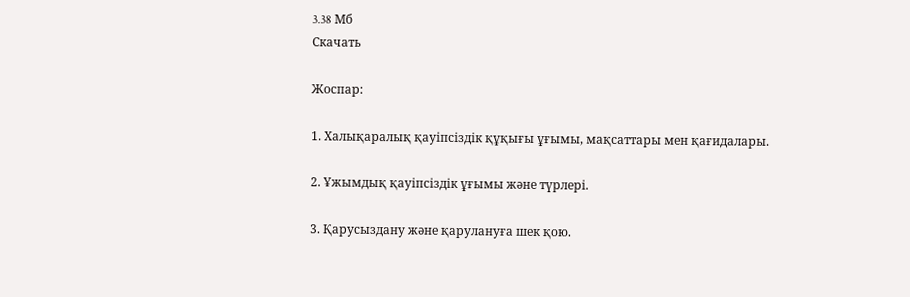3.38 Mб
Скачать

Жоспар:

1. Халықаралық қауіпсіздік құқығы ұғымы, мақсаттары мен қағидалары.

2. Ұжымдық қауіпсіздік ұғымы және түрлері.

3. Қарусыздану және қарулануға шек қою.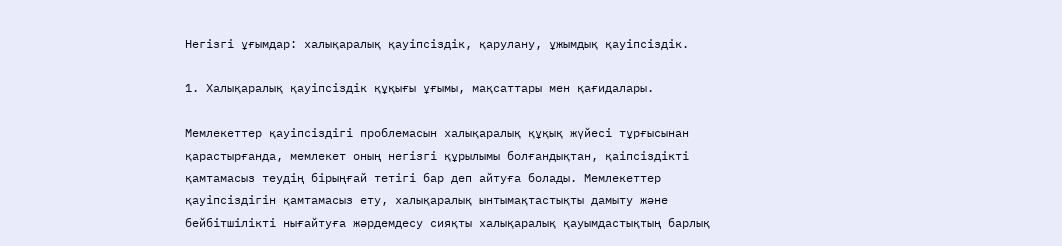Негізгі ұғымдар: халықаралық қауіпсіздік, қарулану, ұжымдық қауіпсіздік.

1. Халықаралық қауіпсіздік құқығы ұғымы, мақсаттары мен қағидалары.

Мемлекеттер қауіпсіздігі проблемасын халықаралық құқық жүйесі тұрғысынан қарастырғанда, мемлекет оның негізгі құрылымы болғандықтан, қаіпсіздікті қамтамасыз теудің бірыңғай тетігі бар деп айтуға болады. Мемлекеттер қауіпсіздігін қамтамасыз ету, халықаралық ынтымақтастықты дамыту және бейбітшілікті нығайтуға жәрдемдесу сияқты халықаралық қауымдастықтың барлық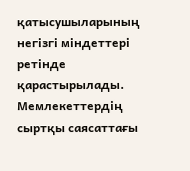қатысушыларының негізгі міндеттері ретінде қарастырылады. Мемлекеттердің сыртқы саясаттағы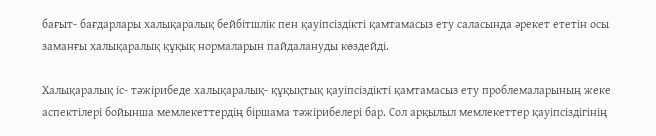бағыт- бағдарлары халықаралық бейбітшлік пен қауіпсіздікті қамтамасыз ету саласында әрекет ететін осы заманғы халықаралық құқық нормаларын пайдалануды көздейді.

Халықаралық іс- тәжірибеде халықаралық- құқықтық қауіпсіздікті қамтамасыз ету проблемаларының жеке аспектілері бойынша мемлекеттердің біршама тәжірибелері бар. Сол арқылыл мемлекеттер қауіпсіздігінің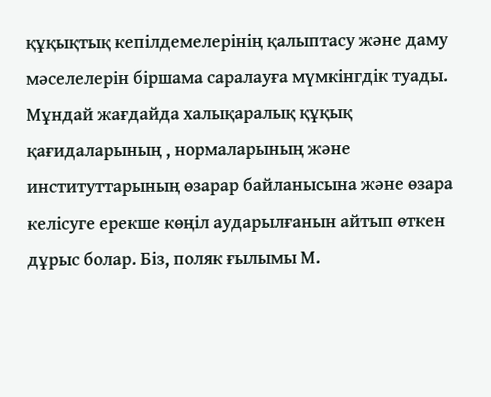құқықтық кепілдемелерінің қалыптасу және даму мәселелерін біршама саралауға мүмкінгдік туады. Мұндай жағдайда халықаралық құқық қағидаларының , нормаларының және институттарының өзарар байланысына және өзара келісуге ерекше көңіл аударылғанын айтып өткен дұрыс болар. Біз, поляк ғылымы М.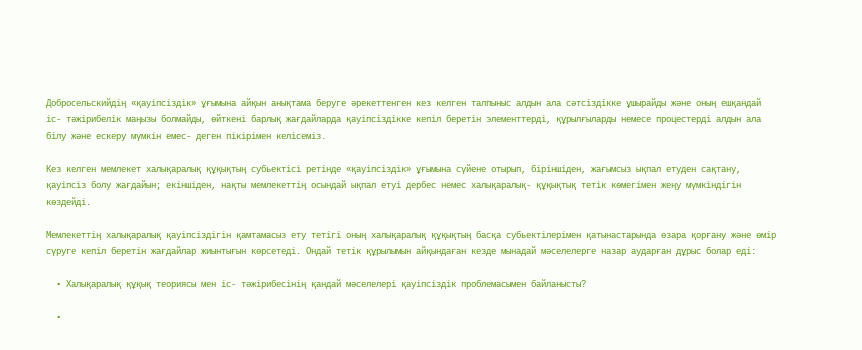Добросельскийдің «қауіпсіздік» ұғымына айқын анықтама беруге әрекеттенген кез келген талпыныс алдын ала сәтсіздікке ұшырайды және оның ешқандай іс- тәжірибелік маңызы болмайды, өйткені барлық жағдайларда қауіпсіздікке кепіл беретін элементтерді, құрылғыларды немесе процестерді алдын ала білу және ескеру мүмкін емес- деген пікірімен келісеміз.

Кез келген мемлекет халықаралық құқықтың субьектісі ретінде «қауіпсіздік» ұғымына сүйене отырып, біріншіден, жағымсыз ықпал етуден сақтану, қауіпсіз болу жағдайын; екіншіден, нақты мемлекеттің осындай ықпал етуі дербес немес халықаралық- құқықтық тетік көмегімен жеңу мүмкіндігін көздейді.

Мемлекеттің халықаралық қауіпсіздігін қамтамасыз ету тетігі оның халықаралық құқықтың басқа субьектілерімен қатынастарында өзара қорғану және өмір сүруге кепіл беретін жағдайлар жиынтығын көрсетеді. Ондай тетік құрылымын айқындаған кезде мынадай мәселелерге назар аударған дұрыс болар еді:

  • Халықаралық құқық теориясы мен іс- тәжірибесінің қандай мәселелері қауіпсіздік проблемасымен байланысты?

  •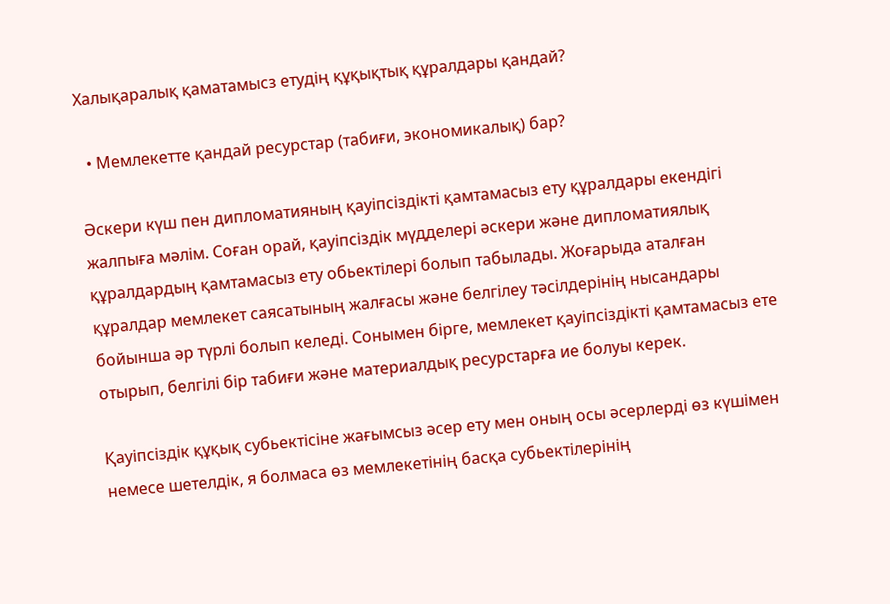Халықаралық қаматамысз етудің құқықтық құралдары қандай?

  • Мемлекетте қандай ресурстар (табиғи, экономикалық) бар?

Әскери күш пен дипломатияның қауіпсіздікті қамтамасыз ету құралдары екендігі жалпыға мәлім. Соған орай, қауіпсіздік мүдделері әскери және дипломатиялық құралдардың қамтамасыз ету обьектілері болып табылады. Жоғарыда аталған құралдар мемлекет саясатының жалғасы және белгілеу тәсілдерінің нысандары бойынша әр түрлі болып келеді. Сонымен бірге, мемлекет қауіпсіздікті қамтамасыз ете отырып, белгілі бір табиғи және материалдық ресурстарға ие болуы керек.

Қауіпсіздік құқық субьектісіне жағымсыз әсер ету мен оның осы әсерлерді өз күшімен немесе шетелдік, я болмаса өз мемлекетінің басқа субьектілерінің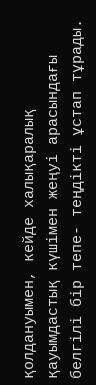қолдануымен, кейде халықаралық қауымдастық күшімен жеңуі арасындағы белгілі бір тепе- теңдікті ұстап тұрады.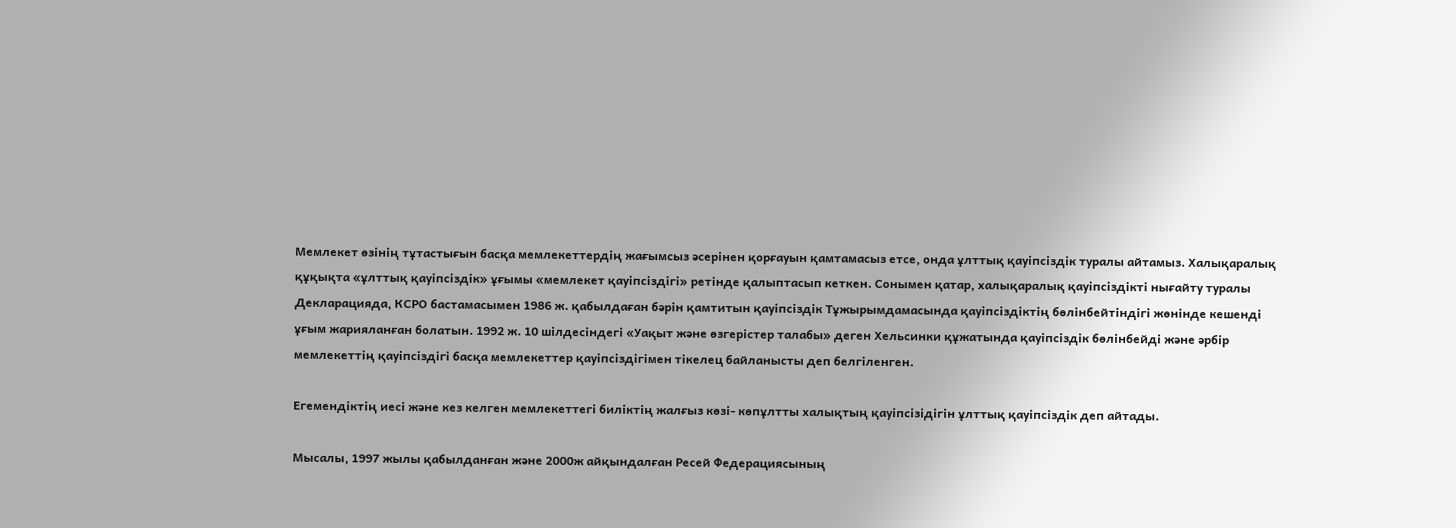Мемлекет өзінің тұтастығын басқа мемлекеттердің жағымсыз әсерінен қорғауын қамтамасыз етсе, онда ұлттық қауіпсіздік туралы айтамыз. Халықаралық құқықта «ұлттық қауіпсіздік» ұғымы «мемлекет қауіпсіздігі» ретінде қалыптасып кеткен. Сонымен қатар, халықаралық қауіпсіздікті нығайту туралы Декларацияда, КСРО бастамасымен 1986 ж. қабылдаған бәрін қамтитын қауіпсіздік Тұжырымдамасында қауіпсіздіктің бөлінбейтіндігі жөнінде кешенді ұғым жарияланған болатын. 1992 ж. 10 шілдесіндегі «Уақыт және өзгерістер талабы» деген Хельсинки құжатында қауіпсіздік бөлінбейді және әрбір мемлекеттің қауіпсіздігі басқа мемлекеттер қауіпсіздігімен тікелец байланысты деп белгіленген.

Егемендіктің иесі және кез келген мемлекеттегі биліктің жалғыз көзі- көпұлтты халықтың қауіпсізідігін ұлттық қауіпсіздік деп айтады.

Мысалы, 1997 жылы қабылданған және 2000ж айқындалған Ресей Федерациясының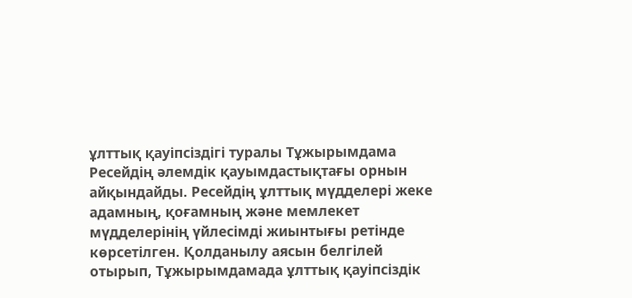ұлттық қауіпсіздігі туралы Тұжырымдама Ресейдің әлемдік қауымдастықтағы орнын айқындайды. Ресейдің ұлттық мүдделері жеке адамның, қоғамның және мемлекет мүдделерінің үйлесімді жиынтығы ретінде көрсетілген. Қолданылу аясын белгілей отырып, Тұжырымдамада ұлттық қауіпсіздік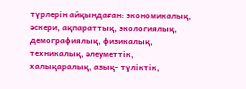түрлерін айқындаған: экономикалық, әскери, ақпараттық, экологиялық, демографиялық, физикалық, техникалық, әлеуметтік, халықаралық, азық- түліктік,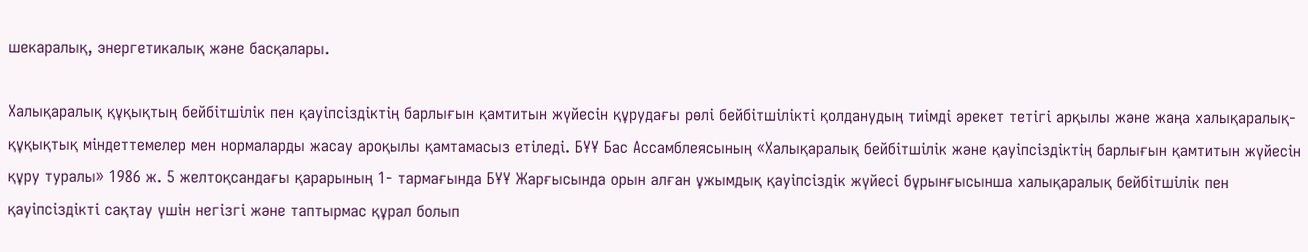шекаралық, энергетикалық және басқалары.

Халықаралық құқықтың бейбітшілік пен қауіпсіздіктің барлығын қамтитын жүйесін құрудағы рөлі бейбітшілікті қолданудың тиімді әрекет тетігі арқылы және жаңа халықаралық- құқықтық міндеттемелер мен нормаларды жасау ароқылы қамтамасыз етіледі. БҰҰ Бас Ассамблеясының «Халықаралық бейбітшілік және қауіпсіздіктің барлығын қамтитын жүйесін құру туралы» 1986 ж. 5 желтоқсандағы қарарының 1- тармағында БҰҰ Жарғысында орын алған ұжымдық қауіпсіздік жүйесі бұрынғысынша халықаралық бейбітшілік пен қауіпсіздікті сақтау үшін негізгі және таптырмас құрал болып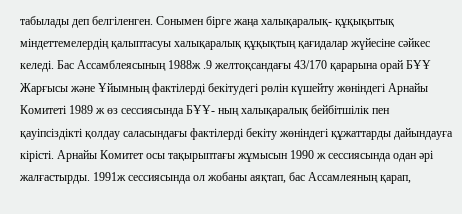табылады деп белгіленген. Сонымен бірге жаңа халықаралық- құқықытық міндеттемелердің қалыптасуы халықаралық құқықтың қағидалар жүйесіне сәйкес келеді. Бас Ассамблеясының 1988ж .9 желтоқсандағы 43/170 қарарына орай БҰҰ Жарғысы және Ұйымның фактілерді бекітудегі рөлін күшейту жөніндегі Арнайы Комитеті 1989 ж өз сессиясында БҰҰ- ның халықаралық бейбітшілік пен қауіпсіздікті қолдау саласындағы фактілерді бекіту жөніндегі құжаттарды дайындауға кірісті. Арнайы Комитет осы тақырыптағы жұмысын 1990 ж сессиясында одан әрі жалғастырды. 1991ж сессиясында ол жобаны аяқтап, бас Ассамлеяның қарап,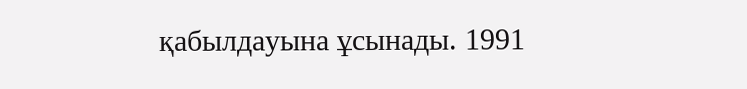қабылдауына ұсынады. 1991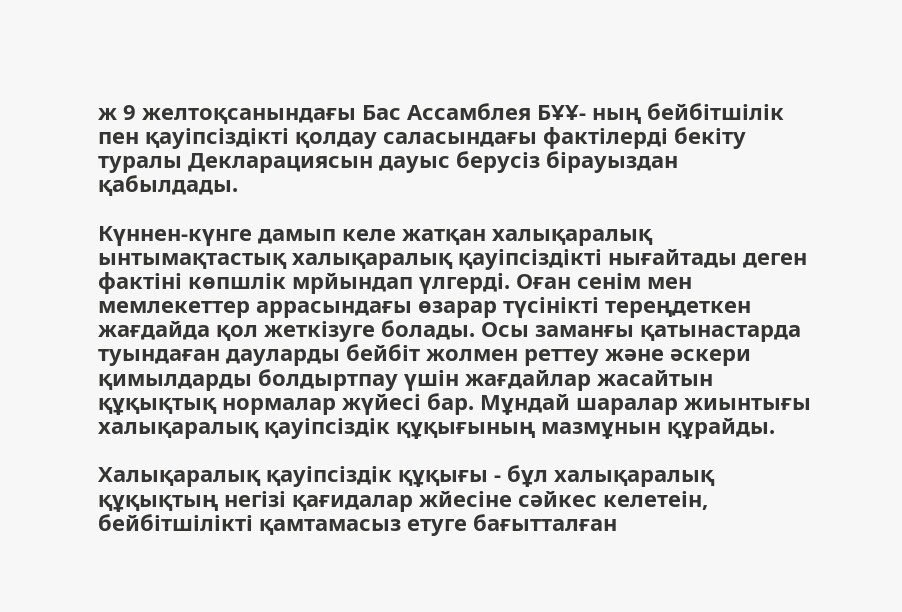ж 9 желтоқсанындағы Бас Ассамблея БҰҰ- ның бейбітшілік пен қауіпсіздікті қолдау саласындағы фактілерді бекіту туралы Декларациясын дауыс берусіз бірауыздан қабылдады.

Күннен-күнге дамып келе жатқан халықаралық ынтымақтастық халықаралық қауіпсіздікті нығайтады деген фактіні көпшлік мрйындап үлгерді. Оған сенім мен мемлекеттер аррасындағы өзарар түсінікті тереңдеткен жағдайда қол жеткізуге болады. Осы заманғы қатынастарда туындаған дауларды бейбіт жолмен реттеу және әскери қимылдарды болдыртпау үшін жағдайлар жасайтын құқықтық нормалар жүйесі бар. Мұндай шаралар жиынтығы халықаралық қауіпсіздік құқығының мазмұнын құрайды.

Халықаралық қауіпсіздік құқығы - бұл халықаралық құқықтың негізі қағидалар жйесіне сәйкес келетеін, бейбітшілікті қамтамасыз етуге бағытталған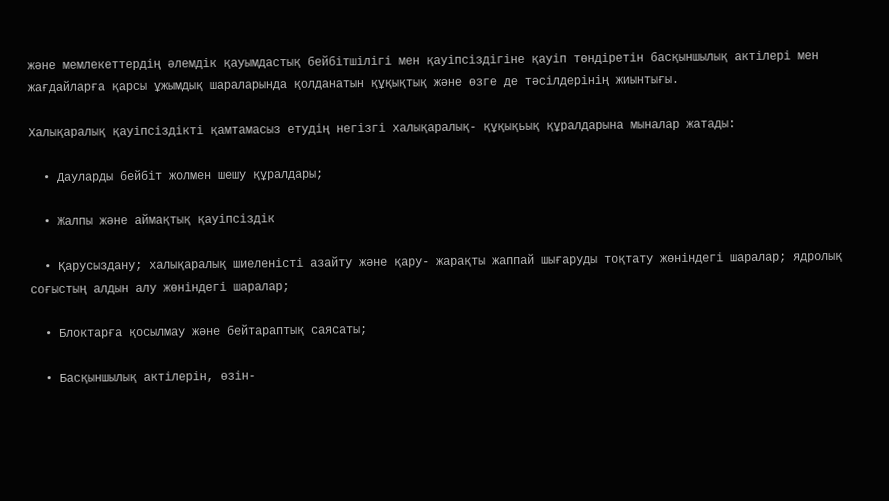және мемлекеттердің әлемдік қауымдастық бейбітшілігі мен қауіпсіздігіне қауіп төндіретін басқыншылық актілері мен жағдайларға қарсы ұжымдық шараларында қолданатын құқықтық және өзге де тәсілдерінің жиынтығы.

Халықаралық қауіпсіздікті қамтамасыз етудің негізгі халықаралық- құқықьық құралдарына мыналар жатады:

  • Дауларды бейбіт жолмен шешу құралдары;

  • Жалпы және аймақтық қауіпсіздік

  • Қарусыздану; халықаралық шиеленісті азайту және қару- жарақты жаппай шығаруды тоқтату жөніндегі шаралар; ядролық соғыстың алдын алу жөніндегі шаралар;

  • Блоктарға қосылмау және бейтараптық саясаты;

  • Басқыншылық актілерін, өзін-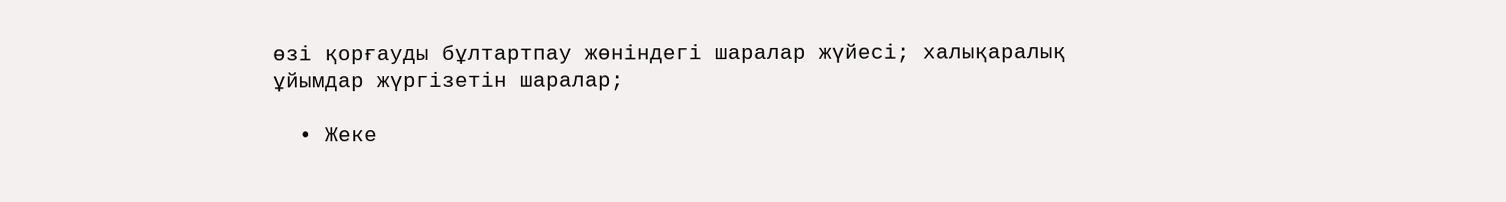өзі қорғауды бұлтартпау жөніндегі шаралар жүйесі; халықаралық ұйымдар жүргізетін шаралар;

  • Жеке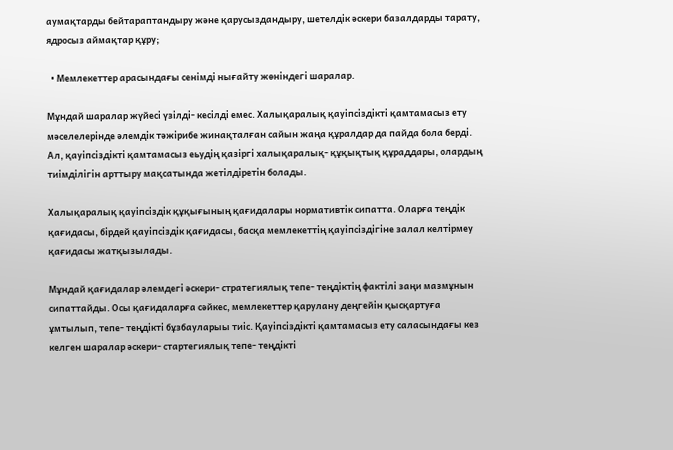аумақтарды бейтараптандыру және қарусыздандыру, шетелдік әскери базалдарды тарату, ядросыз аймақтар құру;

  • Мемлекеттер арасындағы сенімді нығайту жөніндегі шаралар.

Мұндай шаралар жүйесі үзілді- кесілді емес. Халықаралық қауіпсіздікті қамтамасыз ету мәселелерінде әлемдік тәжірибе жинақталған сайын жаңа құралдар да пайда бола берді. Ал, қауіпсіздікті қамтамасыз еьудің қазіргі халықаралық- құқықтық құраддары, олардың тиімділігін арттыру мақсатында жетілдіретін болады.

Халықаралық қауіпсіздік құқығының қағидалары нормативтік сипатта. Оларға теңдік қағидасы, бірдей қауіпсіздік қағидасы, басқа мемлекеттің қауіпсіздігіне залал келтірмеу қағидасы жатқызылады.

Мұндай қағидалар әлемдегі әскери- стратегиялық тепе- теңдіктің фактілі заңи мазмұнын сипаттайды. Осы қағидаларға сәйкес, мемлекеттер қарулану деңгейін қысқартуға ұмтылып, тепе- теңдікті бұзбауларыы тиіс. Қауіпсіздікті қамтамасыз ету саласындағы кез келген шаралар әскери- стартегиялық тепе- теңдікті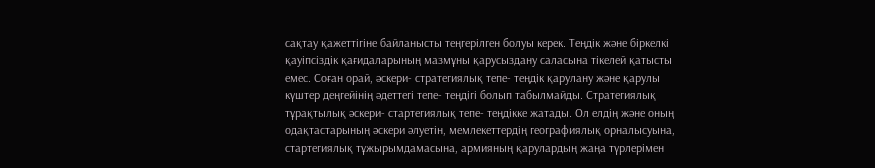сақтау қажеттігіне байланысты теңгерілген болуы керек. Теңдік және біркелкі қауіпсіздік қағидаларының мазмұны қарусыздану саласына тікелей қатысты емес. Соған орай, әскери- стратегиялық тепе- теңдік қарулану және қарулы күштер деңгейінің әдеттегі тепе- теңдігі болып табылмайды. Стратегиялық тұрақтылық әскери- стартегиялық тепе- теңдікке жатады. Ол елдің және оның одақтастарының әскери әлуетін, мемлекеттердің географиялық орналысуына, стартегиялық тұжырымдамасына, армияның қарулардың жаңа түрлерімен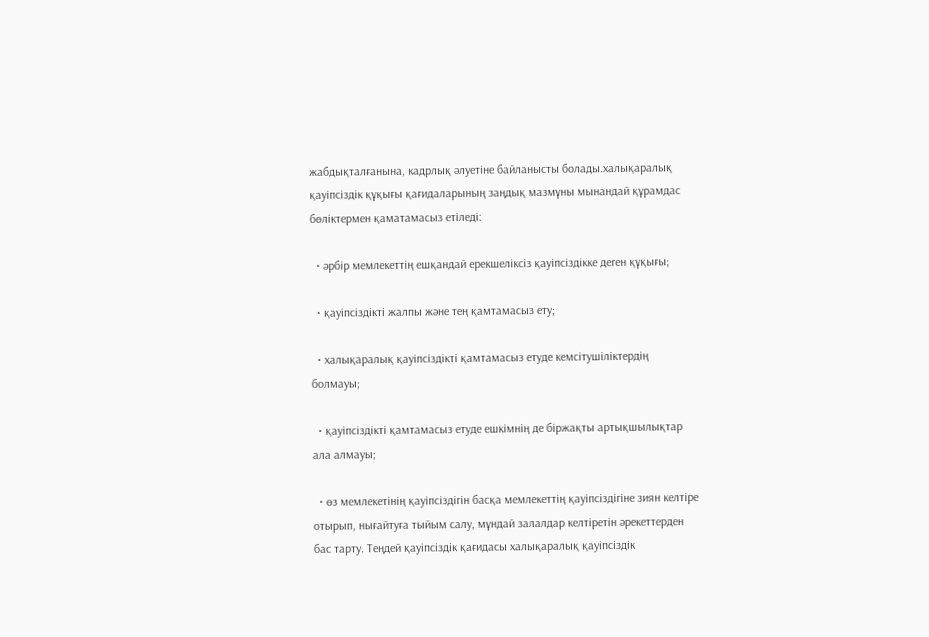жабдықталғанына, кадрлық әлуетіне байланысты болады.халықаралық қауіпсіздік құқығы қағидаларының заңдық мазмұны мынандай құрамдас бөліктермен қаматамасыз етіледі:

  • әрбір мемлекеттің ешқандай ерекшеліксіз қауіпсіздікке деген құқығы;

  • қауіпсіздікті жалпы және тең қамтамасыз ету;

  • халықаралық қауіпсіздікті қамтамасыз етуде кемсітушіліктердің болмауы;

  • қауіпсіздікті қамтамасыз етуде ешкімнің де біржақты артықшылықтар ала алмауы;

  • өз мемлекетінің қауіпсіздігін басқа мемлекеттің қауіпсіздігіне зиян келтіре отырып, нығайтуға тыйым салу, мұндай залалдар келтіретін әрекеттерден бас тарту. Теңдей қауіпсіздік қағидасы халықаралық қауіпсіздік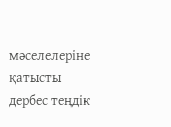мәселелеріне қатысты дербес теңдік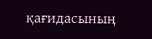қағидасының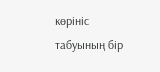көрініс табуының бір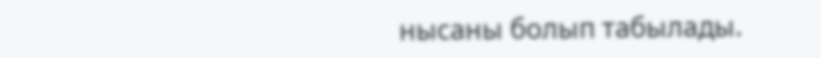нысаны болып табылады.